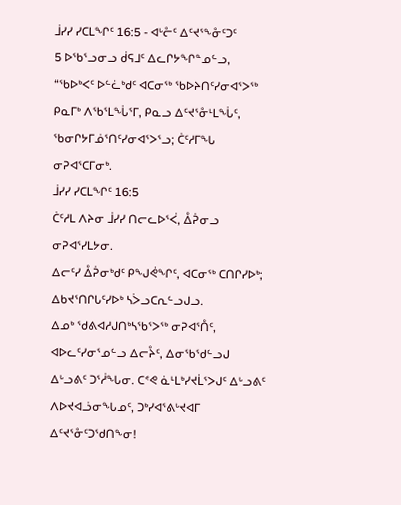ᒨᓯᓯ ᓯᑕᒪᖏᑦ 16:5 - ᐊᒡᓔᑦ ᐃᑦᔪᕐᖕᓁᑦᑐᑦ
5 ᐅᖃᕐᓗᓂᓗ ᑰᕋᒧᑦ ᐃᓚᒋᔭᖏᓐᓄᓪᓗ, “ᖃᐅᒃᐸᑦ ᐅᓪᓛᒃᑯᑦ ᐊᑕᓂᖅ ᖃᐅᔨᑎᑦᓯᓂᐊᕐᐳᖅ ᑭᓇᒥᒃ ᐱᖃᕐᒪᖔᕐᒥ, ᑭᓇᓗ ᐃᑦᔪᕐᓁᒻᒪᖔᑦ, ᖃᓂᒋᔭᒥᓅᕐᑎᑦᓯᓂᐊᕐᐳᕐᓗ; ᑖᑦᓱᒥᖓ ᓂᕈᐊᕐᑕᒥᓂᒃ.
ᒨᓯᓯ ᓯᑕᒪᖏᑦ 16:5
ᑖᑦᓱᒪ ᐱᔨᓂ ᒨᓯᓯ ᑎᓕᓚᐅᕐᐹ, ᐂᕉᓂᓗ ᓂᕈᐊᕐᓯᒪᔭᓂ.
ᐃᓕᑦᓯ ᐂᕉᓂᒃᑯᑦ ᑭᖑᕚᖏᑦ, ᐊᑕᓂᖅ ᑕᑎᒋᓯᐅᒃ; ᐃᑲᔪᕐᑎᒋᒐᑦᓯᐅᒃ ᓴᐴᓗᑕᕆᓪᓗᒍᓗ.
ᐃᓄᒃ ᖁᕕᐊᓱᒍᑎᒃᓴᖃᕐᐳᖅ ᓂᕈᐊᕐᑍᑦ, ᐊᐅᓚᑦᓯᓂᕐᓄᓪᓗ ᐃᓕᔧᑦ, ᐃᓂᖃᖁᓪᓗᒍ ᐃᒡᓗᕕᑦ ᑐᕐᓲᖓᓂ. ᑕᕝᕙ ᓈᒻᒪᒃᓯᔪᒫᕐᐳᒍᑦ ᐃᒡᓗᕕᑦ ᐱᐅᔪᐊᓘᓂᖓᓄᑦ, ᑐᒃᓯᐊᕐᕕᒡᔪᐊᒥ ᐃᑦᔪᕐᓁᑦᑐᖁᑎᖕᓂ!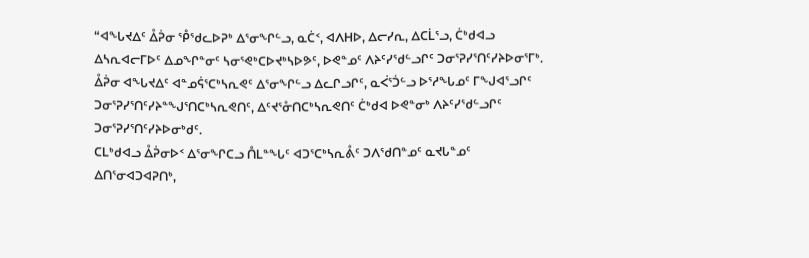“ᐊᖓᔪᐃᑦ ᐂᕉᓂ ᕾᖁᓚᐅᕈᒃ ᐃᕐᓂᖏᓪᓗ, ᓇᑖᑉ, ᐊᐱᕼᐅ, ᐃᓕᓯᕆ, ᐃᑕᒫᕐᓗ, ᑖᒃᑯᐊᓗ ᐃᓴᕆᐊᓕᒥᐅᑦ ᐃᓄᖏᓐᓂᑦ ᓴᓂᕐᕙᒃᑕᐅᔪᒃᓴᐅᕗᑦ, ᐅᕙᓐᓄᑦ ᐱᔨᑦᓯᖁᓪᓗᒋᑦ ᑐᓂᕐᕈᓯᕐᑎᑦᓯᔨᐅᓂᕐᒥᒃ.
ᐂᕉᓂ ᐊᖓᔪᐃᑦ ᐊᓐᓄᕌᕐᑕᒃᓴᕆᕙᑦ ᐃᕐᓂᖏᓪᓗ ᐃᓚᒋᓗᒋᑦ, ᓇᐹᕐᑑᓪᓗ ᐅᕐᓱᖓᓄᑦ ᒥᖑᐊᕐᓗᒋᑦ ᑐᓂᕐᕈᓯᕐᑎᑦᓯᔨᓐᖑᕐᑎᑕᒃᓴᕆᕙᑎᑦ, ᐃᑦᔪᕐᓁᑎᑕᒃᓴᕆᕙᑎᑦ ᑖᒃᑯᐊ ᐅᕙᓐᓂᒃ ᐱᔨᑦᓯᖁᓪᓗᒋᑦ ᑐᓂᕐᕈᓯᕐᑎᑦᓯᔨᐅᓂᒃᑯᑦ.
ᑕᒪᒃᑯᐊᓗ ᐂᕉᓂᐅᑉ ᐃᕐᓂᖏᑕᓗ ᑍᒪᓐᖓᑦ ᐊᑐᕐᑕᒃᓴᕆᕔᑦ ᑐᐱᖁᑎᓐᓄᑦ ᓇᔪᒐᓐᓄᑦ ᐃᑎᕐᓂᐊᑐᐊᕈᑎᒃ,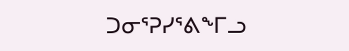ᑐᓂᕐᕈᓯᕐᕕᖕᒥᓗ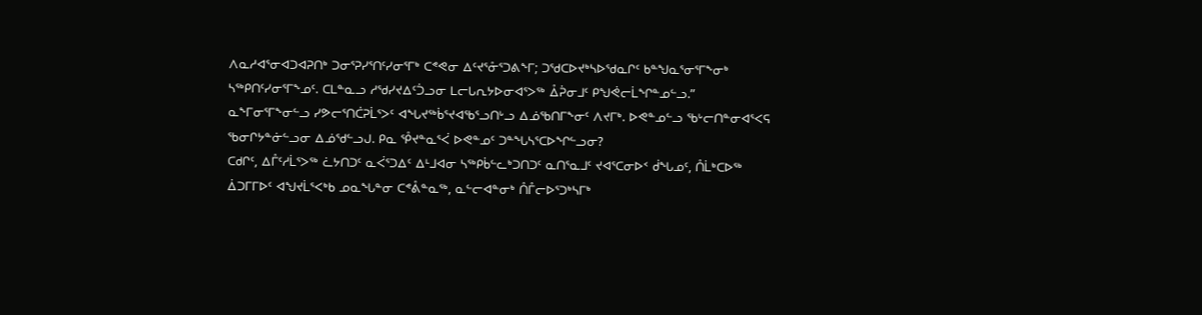ᐱᓇᓱᐊᕐᓂᐊᑐᐊᕈᑎᒃ ᑐᓂᕐᕈᓯᕐᑎᑦᓯᓂᕐᒥᒃ ᑕᕝᕙᓂ ᐃᑦᔪᕐᓁᕐᑐᕕᖕᒥ; ᑐᖁᑕᐅᔪᒃᓴᐅᖁᓇᒋᑦ ᑲᓐᖑᓇᕐᓂᕐᒥᖕᓂᒃ ᓴᖅᑭᑎᑦᓯᓂᕐᒥᖕᓄᑦ. ᑕᒪᓐᓇᓗ ᓱᖁᓯᔪᐃᑦᑑᓗᓂ ᒪᓕᒐᕆᔭᐅᓂᐊᕐᐳᖅ ᐂᕉᓂᒧᑦ ᑭᖑᕚᓕᒫᖏᓐᓄᓪᓗ.”
ᓇᖕᒥᓂᕐᒥᖕᓂᓪᓗ ᓯᕗᓕᕐᑎᑖᕈᒫᕐᐳᑦ ᐊᖓᔪᖅᑳᕐᔪᐊᖃᕐᓗᑎᒡᓗ ᐃᓅᖃᑎᒥᖕᓂᑦ ᐱᔪᒥᒃ. ᐅᕙᓐᓄᓪᓗ ᖃᒡᓕᑎᓐᓂᐊᕐᐸᕋ ᖃᓂᒋᔭᓐᓃᓪᓗᓂ ᐃᓅᖁᓪᓗᒍ. ᑭᓇ ᕾᔪᓐᓇᕐᐹ ᐅᕙᓐᓄᑦ ᑐᓐᖓᓴᕐᑕᐅᖏᓪᓗᓂ?
ᑕᑯᒋᑦ, ᐃᒤᑦᓱᒫᕐᐳᖅ ᓛᔭᑎᑐᑦ ᓇᐹᕐᑐᐃᑦ ᐃᒻᒧᐊᓂ ᓴᖅᑭᑳᓪᓚᒃᑐᑎᑐᑦ ᓇᑎᕐᓇᒧᑦ ᔪᐊᕐᑕᓂᐅᑉ ᑰᖓᓄᑦ, ᑍᒫᒃᑕᐅᖅ ᐄᑐᒥᒥᐅᑦ ᐊᖑᔪᒫᕐᐸᒃᑲ ᓄᓇᖓᓐᓂ ᑕᕝᕔᓐᓇᖅ, ᓇᓪᓕᐊᓐᓂᒃ ᑍᒤᓕᐅᕐᑐᒃᓴᒥᒃ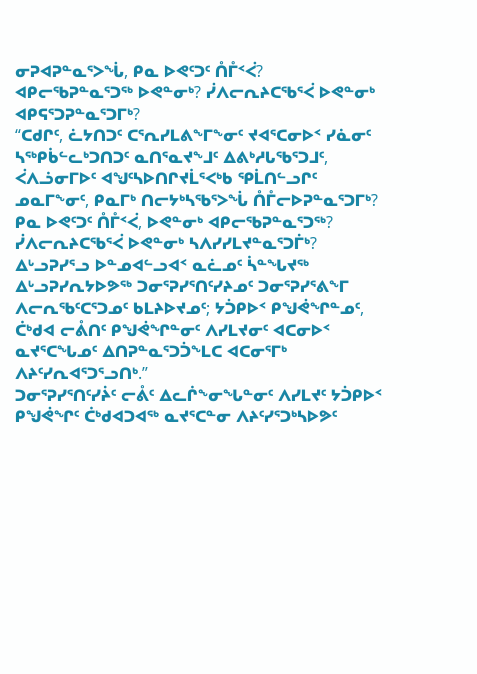ᓂᕈᐊᕈᓐᓇᕐᐳᖔ, ᑭᓇ ᐅᕙᑦᑐᑦ ᑍᒤᑉᐹ? ᐊᑭᓕᖃᕈᓐᓇᕐᑐᖅ ᐅᕙᓐᓂᒃ? ᓰᐱᓕᕆᔨᑕᖃᕐᐹ ᐅᕙᓐᓂᒃ ᐊᑭᕋᕐᑐᕈᓐᓇᕐᑐᒥᒃ?
“ᑕᑯᒋᑦ, ᓛᔭᑎᑐᑦ ᑕᕐᕆᓯᒪᕕᖕᒥᖕᓂᑦ ᔪᐊᕐᑕᓂᐅᑉ ᓯᓈᓂᑦ ᓴᖅᑭᑳᓪᓚᒃᑐᑎᑐᑦ ᓇᑎᕐᓇᔪᖕᒧᑦ ᐃᕕᒃᓱᒐᖃᕐᑐᒧᑦ, ᐹᐱᓘᓂᒥᐅᑦ ᐊᖑᑦᓴᐅᑎᒋᔪᒫᕐᐸᒃᑲ ᕿᒫᑎᓪᓗᒋᑦ ᓄᓇᒥᖕᓂᑦ, ᑭᓇᒥᒃ ᑎᓕᔭᒃᓴᖃᕐᐳᖔ ᑍᒤᓕᐅᕈᓐᓇᕐᑐᒥᒃ? ᑭᓇ ᐅᕙᑦᑐᑦ ᑍᒤᑉᐹ, ᐅᕙᓐᓂᒃ ᐊᑭᓕᖃᕈᓐᓇᕐᑐᖅ? ᓰᐱᓕᕆᔨᑕᖃᕐᐹ ᐅᕙᓐᓂᒃ ᓴᐱᓯᓯᒪᔪᓐᓇᕐᑐᒦᒃ?
ᐃᒡᓗᕈᓯᕐᓗ ᐅᓐᓄᐊᓪᓗᐊᑉ ᓇᓛᓄᑦ ᓵᓐᖓᔪᖅ ᐃᒡᓗᕈᓯᕆᔭᐅᕗᖅ ᑐᓂᕐᕈᓯᕐᑎᑦᓯᔨᓄᑦ ᑐᓂᕐᕈᓯᕐᕕᖕᒥ ᐱᓕᕆᖃᑦᑕᕐᑐᓄᑦ ᑲᒪᔨᐅᔪᓄᑦ; ᔭᑑᑭᐅᑉ ᑭᖑᕚᖏᓐᓄᑦ, ᑖᒃᑯᐊ ᓕᕔᑎᑦ ᑭᖑᕚᖏᓐᓂᑦ ᐱᓯᒪᔪᓂᑦ ᐊᑕᓂᐅᑉ ᓇᔪᕐᑕᖓᓄᑦ ᐃᑎᕈᓐᓇᕐᑐᑑᖕᒪᑕ ᐊᑕᓂᕐᒥᒃ ᐱᔨᑦᓯᕆᐊᕐᑐᕐᓗᑎᒃ.”
ᑐᓂᕐᕈᓯᕐᑎᑦᓯᔩᑦ ᓕᕔᑦ ᐃᓚᒌᖕᓂᖓᓐᓂᑦ ᐱᓯᒪᔪᑦ ᔭᑑᑭᐅᑉ ᑭᖑᕚᖏᑦ ᑖᒃᑯᐊᑐᐊᖅ ᓇᔪᕐᑕᓐᓂ ᐱᔨᑦᓯᕐᑐᒃᓴᐅᕗᑦ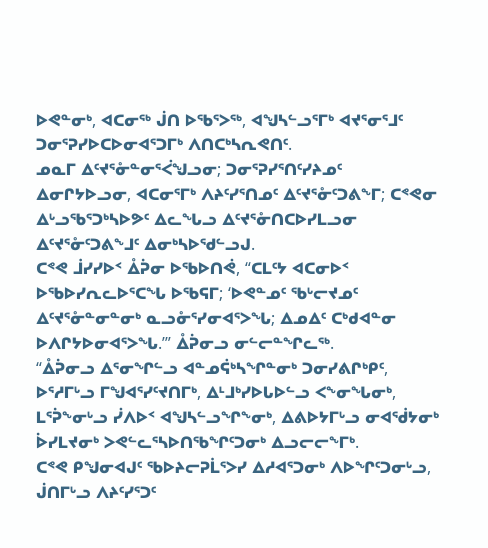ᐅᕙᓐᓂᒃ, ᐊᑕᓂᖅ ᒎᑎ ᐅᖃᕐᐳᖅ, ᐊᖑᓴᓪᓗᕐᒥᒃ ᐊᔪᕐᓂᕐᒧᑦ ᑐᓂᕐᕈᓯᐅᑕᐅᓂᐊᕐᑐᒥᒃ ᐱᑎᑕᒃᓴᕆᕙᑎᑦ.
ᓄᓇᒥ ᐃᑦᔪᕐᓁᓐᓂᕐᐹᖑᓗᓂ; ᑐᓂᕐᕈᓯᕐᑎᑦᓯᔨᓄᑦ ᐃᓂᒋᔭᐅᓗᓂ, ᐊᑕᓂᕐᒥᒃ ᐱᔨᑦᓯᕐᑎᓄᑦ ᐃᑦᔪᕐᓁᑦᑐᕕᖕᒥ; ᑕᕝᕙᓂ ᐃᒡᓗᖃᕐᑐᒃᓴᐅᕗᑦ ᐃᓚᖓᓗ ᐃᑦᔪᕐᓁᑎᑕᐅᓯᒪᓗᓂ ᐃᑦᔪᕐᓁᑦᑐᕕᖕᒧᑦ ᐃᓂᒃᓴᐅᖁᓪᓗᒍ.
ᑕᕝᕙ ᒨᓯᓯᐅᑉ ᐂᕉᓂ ᐅᖃᐅᑎᕚ, “ᑕᒪᑦᔭ ᐊᑕᓂᐅᑉ ᐅᖃᐅᓯᕆᓚᐅᕐᑕᖓ ᐅᖃᕋᒥ; ‘ᐅᕙᓐᓄᑦ ᖃᒡᓕᔪᓄᑦ ᐃᑦᔪᕐᓁᓐᓂᓐᓂᒃ ᓇᓗᓁᕐᓯᓂᐊᕐᐳᖓ; ᐃᓄᐃᑦ ᑕᒃᑯᐊᓐᓂ ᐅᐱᒋᔭᐅᓂᐊᕐᐳᖓ.’” ᐂᕉᓂᓗ ᓂᓪᓕᓐᖏᓚᖅ.
“ᐂᕉᓂᓗ ᐃᕐᓂᖏᓪᓗ ᐊᓐᓄᕌᒃᓴᖏᓐᓂᒃ ᑐᓂᓯᕕᒋᒃᑭᑦ, ᐅᕐᓱᒥᒡᓗ ᒥᖑᐊᕐᓯᑦᔪᑎᒥᒃ, ᐃᒻᒧᒃᓯᐅᒐᐅᓪᓗ ᐸᖕᓂᖓᓂᒃ, ᒪᕐᕉᖕᓂᒡᓗ ᓰᐱᐅᑉ ᐊᖑᓴᓪᓗᖏᖕᓂᒃ, ᐃᕕᐅᔭᒥᒡᓗ ᓂᐊᖂᔭᓂᒃ ᐆᓯᒪᔪᓂᒃ ᐳᕙᓪᓚᕐᓴᐅᑎᖃᖏᑦᑐᓂᒃ ᐃᓗᓕᓕᖕᒥᒃ.
ᑕᕝᕙ ᑭᖑᓂᐊᒍᑦ ᖃᐅᔨᓕᕈᒫᕐᐳᓯ ᐃᓱᐊᕐᑐᓂᒃ ᐱᐅᖏᑦᑐᓂᒡᓗ, ᒎᑎᒥᒡᓗ ᐱᔨᑦᓯᕐᑐᑦ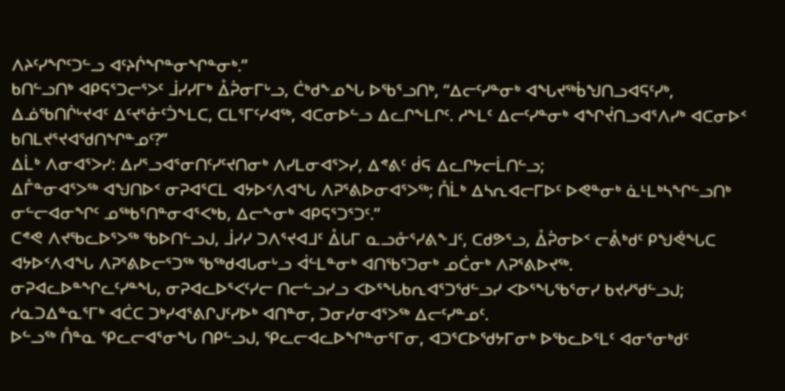ᐱᔨᑦᓯᖏᑦᑐᓪᓗ ᐊᑦᔨᒌᖏᓐᓂᖏᓐᓂᒃ.”
ᑲᑎᓪᓗᑎᒃ ᐊᑭᕋᕐᑐᓕᕐᐳᑦ ᒨᓯᓯᒥᒃ ᐂᕉᓂᒥᒡᓗ, ᑖᒃᑯᖕᓄᖓ ᐅᖃᕐᓗᑎᒃ, “ᐃᓕᑦᓯᓐᓂᒃ ᐊᖓᔪᖅᑳᖑᑎᓗᐊᕋᑦᓯᒃ, ᐃᓅᖃᑎᒌᒡᔪᐊᑦ ᐃᑦᔪᕐᓁᑦᑑᖕᒪᑕ, ᑕᒪᕐᒥᑦᓯᐊᖅ, ᐊᑕᓂᐅᓪᓗ ᐃᓚᒋᖕᒪᒋᑦ. ᓱᖕᒪᑦ ᐃᓕᑦᓯᓐᓂᒃ ᐊᖏᔫᑎᓗᐊᕐᐱᓯᒃ ᐊᑕᓂᐅᑉ ᑲᑎᒪᔪᕐᔪᐊᖁᑎᖏᓐᓄᑦ?”
ᐃᒫᒃ ᐱᓂᐊᕐᐳᓯ: ᐃᓯᕐᓗᐊᕐᓂᑎᑦᓯᑦᔪᑎᓂᒃ ᐱᓯᒪᓂᐊᕐᐳᓯ, ᐃᕝᕕᑦ ᑰᕋ ᐃᓚᒋᔭᓕᒫᑎᓪᓗ;
ᐃᒤᓐᓂᐊᕐᐳᖅ ᐊᖑᑎᐅᑉ ᓂᕈᐊᕐᑕᒪ ᐊᔭᐅᑉᐱᐊᖓ ᐱᕈᕐᕕᐅᓂᐊᕐᐳᖅ; ᑍᒫᒃ ᐃᓴᕆᐊᓕᒥᐅᑦ ᐅᕙᓐᓂᒃ ᓈᒻᒪᒃᓴᖏᓪᓗᑎᒃ ᓂᓪᓕᐊᓂᖏᑦ ᓄᖅᑲᕐᑎᓐᓂᐊᕐᐸᒃᑲ, ᐃᓕᖕᓂᒃ ᐊᑭᕋᕐᑐᕐᑐᑦ.”
ᑕᕝᕙ ᐱᔪᖃᓚᐅᕐᐳᖅ ᖃᐅᑎᓪᓗᒍ, ᒨᓯᓯ ᑐᐱᕐᔪᐊᒧᑦ ᐂᒐᒥ ᓇᓗᓁᕐᓯᕕᖕᒧᑦ, ᑕᑯᕗᕐᓗ, ᐂᕉᓂᐅᑉ ᓕᕔᒃᑯᑦ ᑭᖑᕚᖓᑕ ᐊᔭᐅᑉᐱᐊᖓ ᐱᕈᕐᕕᐅᓕᕐᑐᖅ ᖃᖅᑯᐊᒐᓂᒡᓗ ᐋᓪᒪᓐᓂᒃ ᐊᑎᖃᕐᑐᓂᒃ ᓄᑖᓂᒃ ᐱᕈᕐᕕᐅᔪᖅ.
ᓂᕈᐊᓚᐅᓐᖏᓚᑦᓯᓐᖓ, ᓂᕈᐊᓚᐅᕐᐸᑦᓯᓕ ᑎᓕᓪᓗᓯᓗ ᐸᐅᕐᖓᑲᕆᐊᕐᑐᖁᓪᓗᓯ ᐸᐅᕐᖓᖃᕐᓂᓯ ᑲᔪᓯᖁᓪᓗᒍ; ᓱᓇᑐᐃᓐᓇᕐᒥᒃ ᐊᑖᑕ ᑐᒃᓯᐊᕐᕕᒋᒍᑦᓯᐅᒃ ᐊᑎᓐᓂ, ᑐᓂᓯᓂᐊᕐᐳᖅ ᐃᓕᑦᓯᓐᓄᑦ.
ᐅᓪᓗᖅ ᑍᓐᓇ ᕿᓚᓕᐊᕐᓂᖓ ᑎᑭᓪᓗᒍ, ᕿᓚᓕᐊᓚᐅᖏᓐᓂᕐᒥᓂ, ᐊᑐᕐᑕᐅᖁᔭᒥᓂᒃ ᐅᖃᓚᐅᕐᒪᑦ ᐊᓂᕐᓂᒃᑯᑦ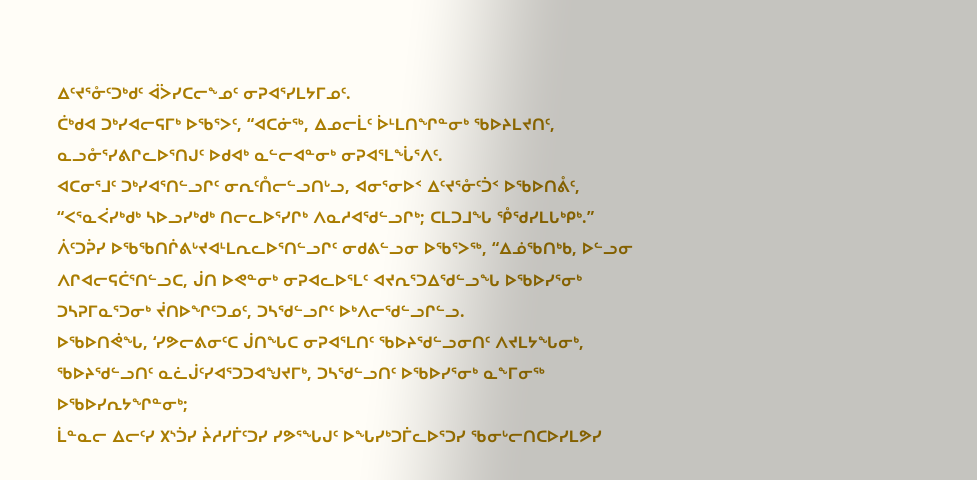ᐃᑦᔪᕐᓁᑦᑐᒃᑯᑦ ᐋᐴᓯᑕᓕᖕᓄᑦ ᓂᕈᐊᕐᓯᒪᔭᒥᓄᑦ.
ᑖᒃᑯᐊ ᑐᒃᓯᐊᓕᕋᒥᒃ ᐅᖃᕐᐳᑦ, “ᐊᑕᓃᖅ, ᐃᓄᓕᒫᑦ ᐆᒻᒪᑎᖏᓐᓂᒃ ᖃᐅᔨᒪᔪᑎᑦ, ᓇᓗᓁᕐᓯᕕᒋᓚᐅᕐᑎᒍᑦ ᐅᑯᐊᒃ ᓇᓪᓕᐊᓐᓂᒃ ᓂᕈᐊᕐᒪᖔᕐᐱᑦ.
ᐊᑕᓂᕐᒧᑦ ᑐᒃᓯᐊᕐᑎᓪᓗᒋᑦ ᓂᕆᑦᑍᓕᓪᓗᑎᒡᓗ, ᐊᓂᕐᓂᐅᑉ ᐃᑦᔪᕐᓁᑦᑑᑉ ᐅᖃᐅᑎᕔᑦ, “ᐸᕐᓇᐹᓯᒃᑯᒃ ᓴᐅᓗᓯᒃᑯᒃ ᑎᓕᓚᐅᕐᓯᒋᒃ ᐱᓇᓱᐊᖁᓪᓗᒋᒃ; ᑕᒪᑐᒧᖓ ᕾᖁᓯᒪᒐᒃᑭᒃ.”
ᐲᑦᑐᕉᓯ ᐅᖃᖃᑎᒌᕕᒡᔪᐊᒻᒪᕆᓚᐅᕐᑎᓪᓗᒋᑦ ᓂᑯᕕᓪᓗᓂ ᐅᖃᕐᐳᖅ, “ᐃᓅᖃᑎᒃᑲ, ᐅᓪᓗᓂ ᐱᒋᐊᓕᕋᑖᕐᑎᓪᓗᑕ, ᒎᑎ ᐅᕙᓐᓂᒃ ᓂᕈᐊᓚᐅᕐᒪᑦ ᐊᔪᕆᕐᑐᐃᖁᓪᓗᖓ ᐅᖃᐅᓯᕐᓂᒃ ᑐᓴᕈᒥᓇᕐᑐᓂᒃ ᔫᑎᐅᖏᑦᑐᓄᑦ, ᑐᓴᖁᓪᓗᒋᑦ ᐅᒃᐱᓕᖁᓪᓗᒋᓪᓗ.
ᐅᖃᐅᑎᕚᖓ, ‘ᓯᕗᓕᕕᓂᑦᑕ ᒎᑎᖓᑕ ᓂᕈᐊᕐᒪᑎᑦ ᖃᐅᔨᖁᓪᓗᓂᑎᑦ ᐱᔪᒪᔭᖓᓂᒃ, ᖃᐅᔨᖁᓪᓗᑎᑦ ᓇᓛᒎᑦᓯᐊᕐᑐᑐᐊᖑᔪᒥᒃ, ᑐᓴᖁᓪᓗᑎᑦ ᐅᖃᐅᓯᕐᓂᒃ ᓇᖕᒥᓂᖅ ᐅᖃᐅᓯᕆᔭᖏᓐᓂᒃ;
ᒫᓐᓇᓕ ᐃᓕᑦᓯ ᙭ᔅᑑᓯ ᔩᓱᓯᒦᑦᑐᓯ ᓯᕗᕐᖓᒍᑦ ᐅᖓᓯᒃᑐᒦᓚᐅᕐᑐᓯ ᖃᓂᒡᓕᑎᑕᐅᓯᒪᕗᓯ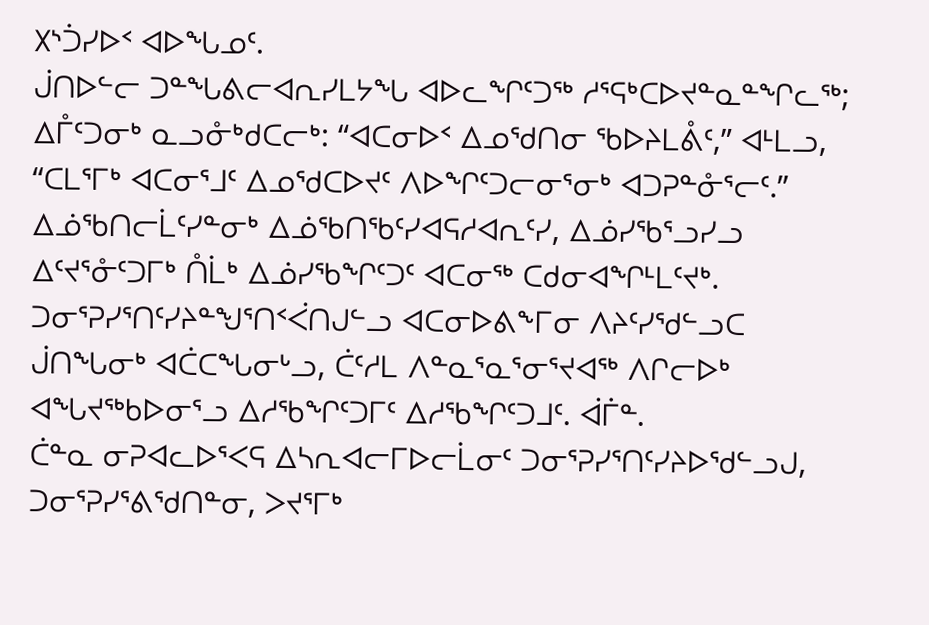᙭ᔅᑑᓯᐅᑉ ᐊᐅᖓᓄᑦ.
ᒎᑎᐅᓪᓕ ᑐᓐᖓᕕᓕᐊᕆᓯᒪᔭᖓ ᐊᐅᓚᖏᑦᑐᖅ ᓱᕐᕋᒃᑕᐅᔪᓐᓇᓐᖏᓚᖅ; ᐃᒤᑦᑐᓂᒃ ᓇᓗᓁᒃᑯᑕᓕᒃ: “ᐊᑕᓂᐅᑉ ᐃᓄᖁᑎᓂ ᖃᐅᔨᒪᕔᑦ,” ᐊᒻᒪᓗ, “ᑕᒪᕐᒥᒃ ᐊᑕᓂᕐᒧᑦ ᐃᓄᖁᑕᐅᔪᑦ ᐱᐅᖏᑦᑐᓕᓂᕐᓂᒃ ᐊᑐᕈᓐᓁᕐᓕᑦ.”
ᐃᓅᖃᑎᓕᒫᑦᓯᓐᓂᒃ ᐃᓅᖃᑎᖃᑦᓯᐊᕋᓱᐊᕆᑦᓯ, ᐃᓅᓯᖃᕐᓗᓯᓗ ᐃᑦᔪᕐᓁᑦᑐᒥᒃ ᑍᒫᒃ ᐃᓅᓯᖃᖏᑦᑐᑦ ᐊᑕᓂᖅ ᑕᑯᓂᐊᖏᒻᒪᑦᔪᒃ.
ᑐᓂᕐᕈᓯᕐᑎᑦᓯᔨᓐᖑᕐᑎᑉᐹᑎᒍᓪᓗ ᐊᑕᓂᐅᕕᖕᒥᓂ ᐱᔨᑦᓯᖁᓪᓗᑕ ᒎᑎᖓᓂᒃ ᐊᑖᑕᖓᓂᒡᓗ, ᑖᑦᓱᒪ ᐱᓐᓇᕐᓇᕐᓂᕐᔪᐊᖅ ᐱᒋᓕᐅᒃ ᐊᖓᔪᖅᑲᐅᓂᕐᓗ ᐃᓱᖃᖏᑦᑐᒥᑦ ᐃᓱᖃᖏᑦᑐᒧᑦ. ᐋᒦᓐ.
ᑖᓐᓇ ᓂᕈᐊᓚᐅᕐᐸᕋ ᐃᓴᕆᐊᓕᒥᐅᓕᒫᓂᑦ ᑐᓂᕐᕈᓯᕐᑎᑦᓯᔨᐅᖁᓪᓗᒍ, ᑐᓂᕐᕈᓯᕐᕕᖁᑎᓐᓂ, ᐳᔪᕐᒥᒃ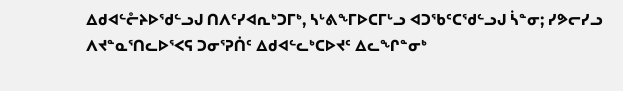ᐃᑯᐊᓪᓔᔨᐅᖁᓪᓗᒍ ᑎᐱᑦᓯᐊᕆᒃᑐᒥᒃ, ᓴᒡᕕᖕᒥᐅᑕᒥᒡᓗ ᐊᑐᖃᑦᑕᖁᓪᓗᒍ ᓵᓐᓂ; ᓯᕗᓕᓯᓗ ᐱᔪᓐᓇᕐᑎᓚᐅᕐᐸᕋ ᑐᓂᕐᕈᑏᑦ ᐃᑯᐊᓪᓚᒃᑕᐅᔪᑦ ᐃᓚᖏᓐᓂᒃ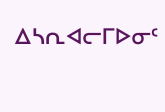ᐃᓴᕆᐊᓕᒥᐅᓂᑦ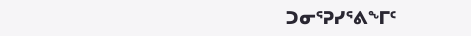ᑐᓂᕐᕈᓯᕐᕕᖕᒥᑦ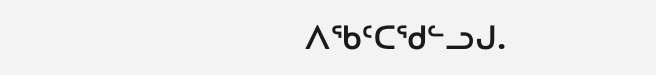ᐱᖃᑦᑕᖁᓪᓗᒍ.